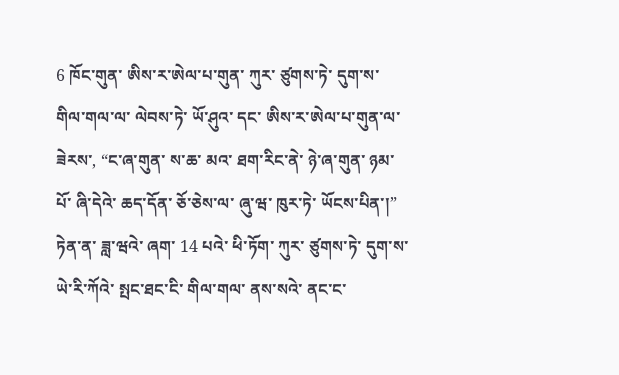6 ཁོང་གུན་ ཨིས་ར་ཨེལ་པ་གུན་ ཀུར་ ཙུགས་ཏེ་ དུག་ས་ གིལ་གལ་ལ་ ལེབས་ཏེ་ ཡོ་ཤུའ་ དང་ ཨིས་ར་ཨེལ་པ་གུན་ལ་ ཟེརས་, “ང་ཞ་གུན་ ས་ཆ་ མའ་ ཐག་རིང་ནེ་ ཉེ་ཞ་གུན་ ཉམ་པོ་ ཞི་དེའེ་ ཆད་དོན་ ཅོ་ཅེས་ལ་ ཞུ་ཝ་ ཁུར་ཏེ་ ཡོངས་པིན་།”
ཏེན་ན་ ཟླ་ཝའེ་ ཞག་ 14 པའེ་ ཕི་ཏོག་ ཀུར་ ཙུགས་ཏེ་ དུག་ས་ ཡེ་རི་ཀོའེ་ སྤང་ཐང་ངི་ གིལ་གལ་ ནས་སའེ་ ནང་ང་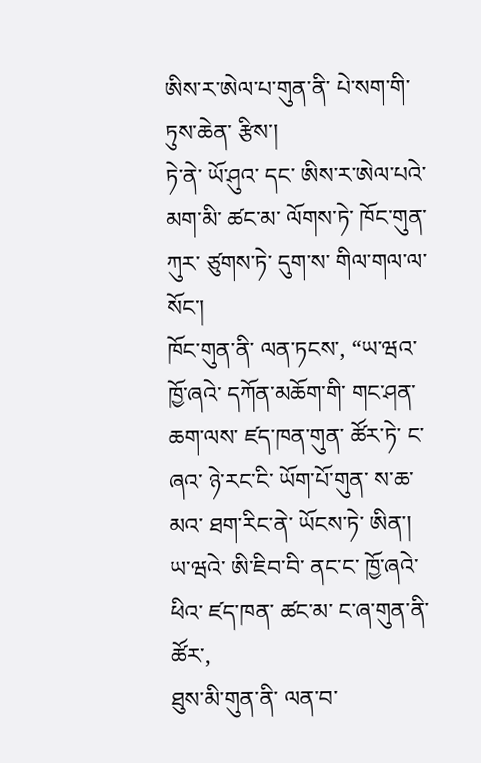ཨིས་ར་ཨེལ་པ་གུན་ནི་ པེ་སག་གི་ ཏུས་ཆེན་ རྩིས་།
ཏེ་ནེ་ ཡོ་ཤུའ་ དང་ ཨིས་ར་ཨེལ་པའེ་ མག་མི་ ཚང་མ་ ལོགས་ཏེ་ ཁོང་གུན་ ཀུར་ ཙུགས་ཏེ་ དུག་ས་ གིལ་གལ་ལ་ སོང་།
ཁོང་གུན་ནི་ ལན་ཏངས་, “ཡ་ཝའ་ ཁྱོ་ཞའེ་ དཀོན་མཆོག་གི་ གང་ཤན་ ཆག་ལས་ ཛད་ཁན་གུན་ ཚོར་ཏེ་ ང་ཞའ་ ཉེ་རང་ངི་ ཡོག་པོ་གུན་ ས་ཆ་ མའ་ ཐག་རིང་ནེ་ ཡོངས་ཏེ་ ཨིན་། ཡ་ཝའེ་ ཨི་ཇིབ་བི་ ནང་ང་ ཁྱོ་ཞའེ་ ཕིའ་ ཛད་ཁན་ ཚང་མ་ ང་ཞ་གུན་ནི་ ཚོར་,
ཐུས་མི་གུན་ནི་ ལན་བ་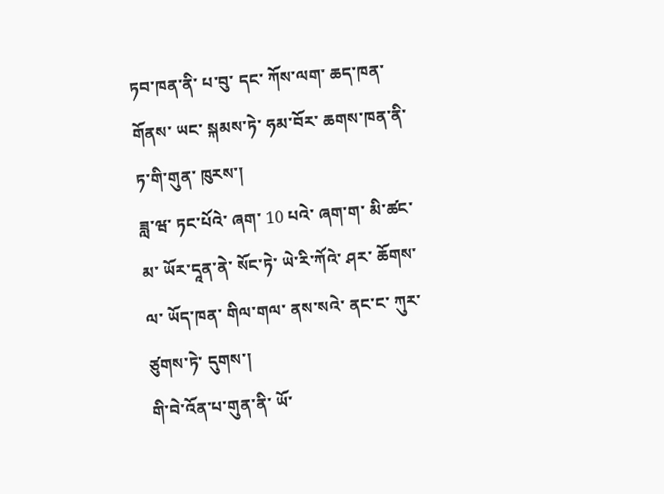ཏབ་ཁན་ནི་ པ་བུ་ དང་ ཀོས་ལག་ ཆད་ཁན་ གོནས་ ཡང་ སྐམས་ཏེ་ ཧམ་བོར་ ཆགས་ཁན་ནི་ ཏ་གི་གུན་ ཁུརས་།
ཟླ་ཝ་ ཏང་པོའེ་ ཞག་ 10 པའེ་ ཞག་ག་ མི་ཚང་མ་ ཡོར་དཱན་ནེ་ སོང་ཏེ་ ཡེ་རི་ཀོའེ་ ཤར་ ཆོགས་ལ་ ཡོད་ཁན་ གིལ་གལ་ ནས་སའེ་ ནང་ང་ ཀུར་ ཙུགས་ཏེ་ དུགས་།
གི་བེ་འོན་པ་གུན་ནི་ ཡོ་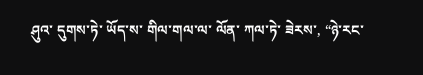ཤུའ་ དུགས་ཏེ་ ཡོད་ས་ གིལ་གལ་ལ་ ལོན་ ཀལ་ཏེ་ ཟེརས་, “ཉེ་རང་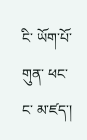ངི་ ཡོག་པོ་གུན་ ཕང་ང་ མ་ཛད་།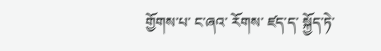གྱོགས་པ་ ང་ཞའ་ རོགས་ ཛད་ད་ སྐྱོད་ཏེ་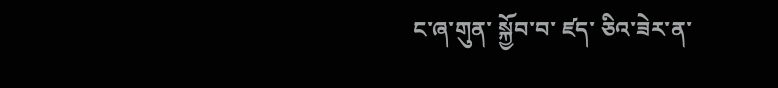ང་ཞ་གུན་ སྐྱོབ་བ་ ཛད་ ཅིའ་ཟེར་ན་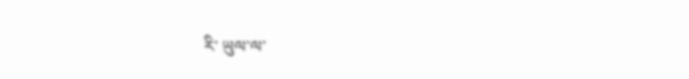རི་ ཡུལ་ལ་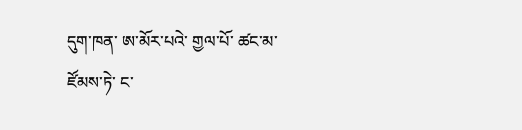དུག་ཁན་ ཨ་མོར་པའེ་ གྱལ་པོ་ ཚང་མ་ ཛོམས་ཏེ་ ང་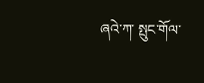ཞའེ་ཀ་ སྤུང་གོལ་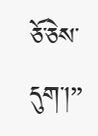ཅོ་ཅེས་ དུག་།”